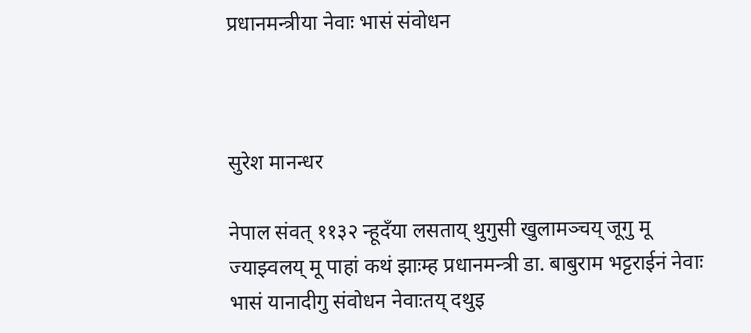प्रधानमन्त्रीया नेवाः भासं संवोधन



सुरेश मानन्धर

नेपाल संवत् ११३२ न्हूदँया लसताय् थुगुसी खुलामञ्चय् जूगु मू ज्याझ्वलय् मू पाहां कथं झाःम्ह प्रधानमन्त्री डा. बाबुराम भट्टराईनं नेवाः भासं यानादीगु संवोधन नेवाःतय् दथुइ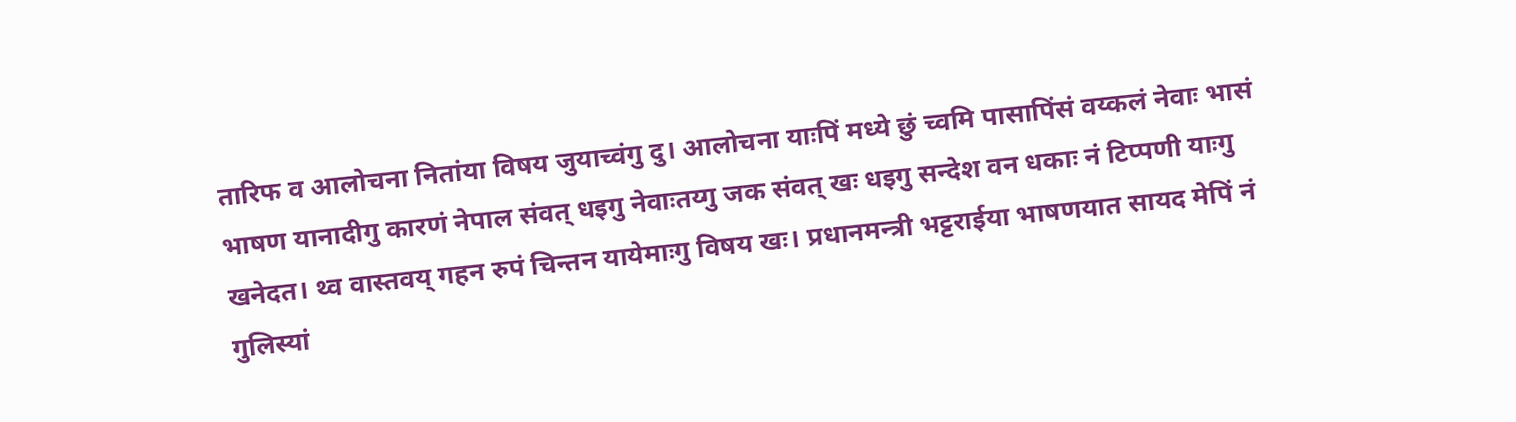तारिफ व आलोचना नितांया विषय जुयाच्वंगु दु। आलोचना याःपिं मध्ये छुं च्वमि पासापिंसं वय्कलं नेवाः भासं भाषण यानादीगु कारणं नेपाल संवत् धइगु नेवाःतय्गु जक संवत् खः धइगु सन्देश वन धकाः नं टिप्पणी याःगु खनेदत। थ्व वास्तवय् गहन रुपं चिन्तन यायेमाःगु विषय खः। प्रधानमन्त्री भट्टराईया भाषणयात सायद मेपिं नं गुलिस्यां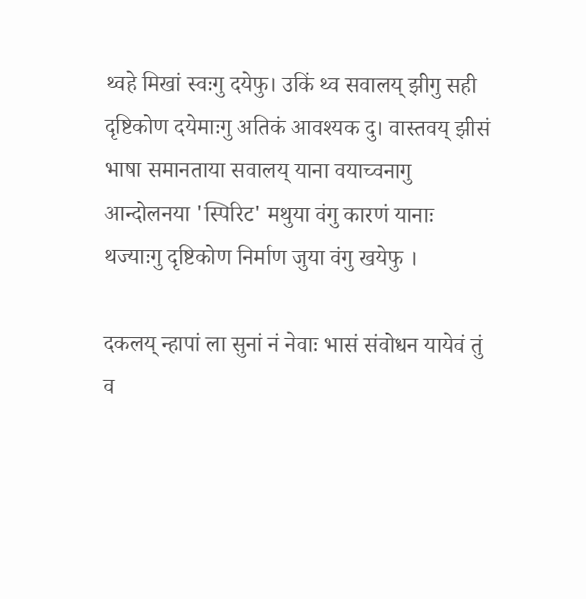थ्वहे मिखां स्वःगु दयेफु। उकिं थ्व सवालय् झीगु सही दृष्टिकोण दयेमाःगु अतिकं आवश्यक दु। वास्तवय् झीसं भाषा समानताया सवालय् याना वयाच्वनागु आन्दोलनया 'स्पिरिट' मथुया वंगु कारणं यानाः थज्याःगु दृष्टिकोण निर्माण जुया वंगु खयेफु ।

दकलय् न्हापां ला सुनां नं नेवाः भासं संवोधन यायेवं तुं व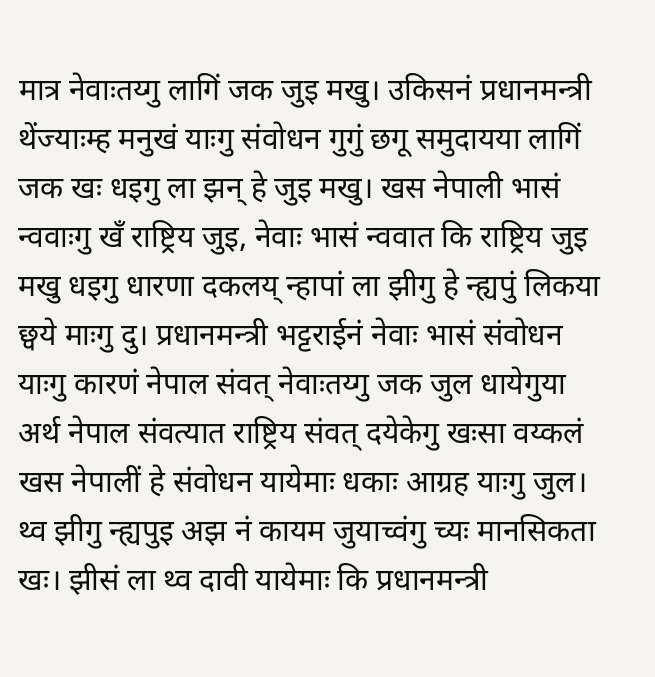मात्र नेवाःतय्गु लागिं जक जुइ मखु। उकिसनं प्रधानमन्त्री थेंज्याःम्ह मनुखं याःगु संवोधन गुगुं छगू समुदायया लागिं जक खः धइगु ला झन् हे जुइ मखु। खस नेपाली भासं न्ववाःगु खँ राष्ट्रिय जुइ, नेवाः भासं न्ववात कि राष्ट्रिय जुइ मखु धइगु धारणा दकलय् न्हापां ला झीगु हे न्ह्यपुं लिकया छ्वये माःगु दु। प्रधानमन्त्री भट्टराईनं नेवाः भासं संवोधन याःगु कारणं नेपाल संवत् नेवाःतय्गु जक जुल धायेगुया अर्थ नेपाल संवत्यात राष्ट्रिय संवत् दयेकेगु खःसा वय्कलं खस नेपालीं हे संवोधन यायेमाः धकाः आग्रह याःगु जुल। थ्व झीगु न्ह्यपुइ अझ नं कायम जुयाच्वंगु च्यः मानसिकता खः। झीसं ला थ्व दावी यायेमाः कि प्रधानमन्त्री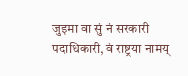जुइमा वा सुं नं सरकारी पदाधिकारी, वं राष्ट्रया नामय्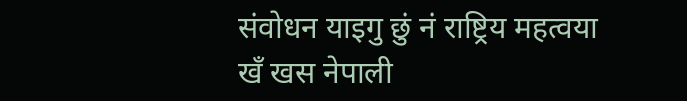संवोधन याइगु छुं नं राष्ट्रिय महत्वया खँ खस नेपाली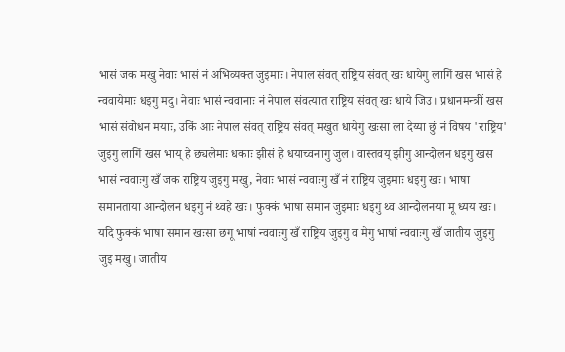भासं जक मखु नेवाः भासं नं अभिव्यक्त जुइमाः। नेपाल संवत् राष्ट्रिय संवत् खः धायेगु लागिं खस भासं हे न्ववायेमाः धइगु मदु। नेवाः भासं न्ववानाः नं नेपाल संवत्यात राष्ट्रिय संवत् खः धाये जिउ। प्रधानमन्त्रीं खस भासं संवोधन मयाः, उकिं आः नेपाल संवत् राष्ट्रिय संवत् मखुत धायेगु खःसा ला देय्या छुं नं विषय 'राष्ट्रिय' जुइगु लागिं खस भाय् हे छ्यलेमाः धकाः झीसं हे धयाच्वनागु जुल। वास्तवय् झीगु आन्दोलन धइगु खस भासं न्ववाःगु खँ जक राष्ट्रिय जुइगु मखु, नेवाः भासं न्ववाःगु खँ नं राष्ट्रिय जुइमाः धइगु खः। भाषा समानताया आन्दोलन धइगु नं थ्वहे खः। फुक्कं भाषा समान जुइमाः धइगु थ्व आन्दोलनया मू ध्यय खः। यदि फुक्कं भाषा समान खःसा छगू भाषां न्ववाःगु खँ राष्ट्रिय जुइगु व मेगु भाषां न्ववाःगु खँ जातीय जुइगु जुइ मखु। जातीय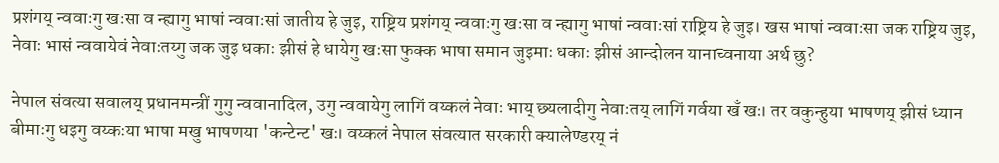प्रशंगय् न्ववाःगु खःसा व न्ह्यागु भाषां न्ववाःसां जातीय हे जुइ, राष्ट्रिय प्रशंगय् न्ववाःगु खःसा व न्ह्यागु भाषां न्ववाःसां राष्ट्रिय हे जुइ। खस भाषां न्ववाःसा जक राष्ट्रिय जुइ, नेवाः भासं न्ववायेवं नेवाःतय्गु जक जुइ धकाः झीसं हे धायेगु खःसा फुक्क भाषा समान जुइमाः धकाः झीसं आन्दोलन यानाच्वनाया अर्थ छु?

नेपाल संवत्या सवालय् प्रधानमन्त्रीं गुगु न्ववानादिल, उगु न्ववायेगु लागिं वय्कलं नेवाः भाय् छ्यलादीगु नेवाःतय् लागिं गर्वया खँ खः। तर वकुन्हुया भाषणय् झीसं ध्यान बीमाःगु धइगु वय्कःया भाषा मखु भाषणया 'कन्टेन्ट' खः। वय्कलं नेपाल संवत्यात सरकारी क्यालेण्डरय् नं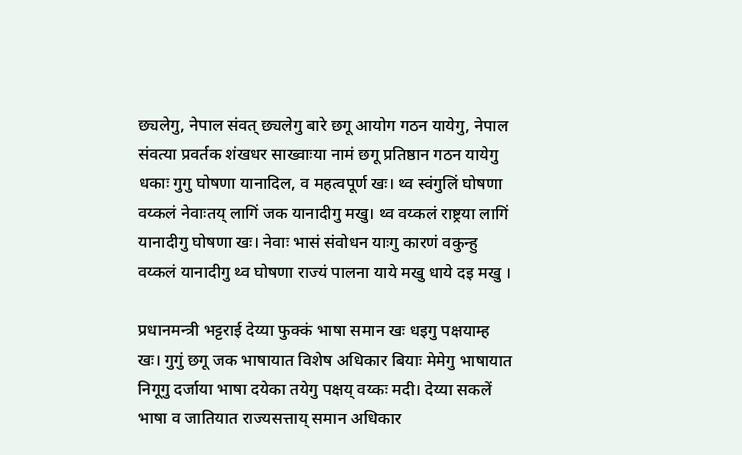छ्यलेगु, नेपाल संवत् छ्यलेगु बारे छगू आयोग गठन यायेगु, नेपाल संवत्या प्रवर्तक शंखधर साख्वाःया नामं छगू प्रतिष्ठान गठन यायेगु धकाः गुगु घोषणा यानादिल, व महत्वपूर्ण खः। थ्व स्वंगुलिं घोषणा वय्कलं नेवाःतय् लागिं जक यानादीगु मखु। थ्व वय्कलं राष्ट्रया लागिं यानादीगु घोषणा खः। नेवाः भासं संवोधन याःगु कारणं वकुन्हु वय्कलं यानादीगु थ्व घोषणा राज्यं पालना याये मखु धाये दइ मखु ।

प्रधानमन्त्री भट्टराई देय्या फुक्कं भाषा समान खः धइगु पक्षयाम्ह खः। गुगुं छगू जक भाषायात विशेष अधिकार बियाः मेमेगु भाषायात निगूगु दर्जाया भाषा दयेका तयेगु पक्षय् वय्कः मदी। देय्या सकलें भाषा व जातियात राज्यसत्ताय् समान अधिकार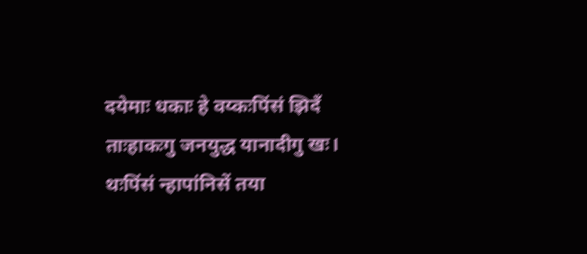दयेमाः धकाः हे वय्कःपिंसं झिदँ ताःहाकःगु जनयुद्ध यानादीगु खः। थःपिंसं न्हापांनिसें तया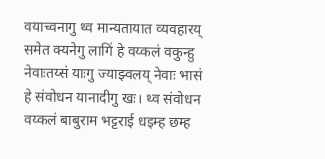वयाच्वनागु थ्व मान्यतायात व्यवहारय् समेत क्यनेगु लागिं हे वय्कलं वकुन्हु नेवाःतय्सं याःगु ज्याझ्वलय् नेवाः भासं हे संवोधन यानादीगु खः। थ्व संवोधन वय्कलं बाबुराम भट्टराई धइम्ह छम्ह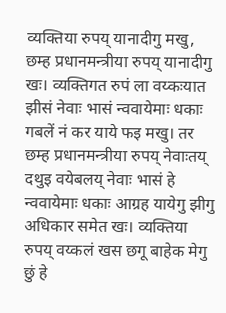व्यक्तिया रुपय् यानादीगु मखु, छम्ह प्रधानमन्त्रीया रुपय् यानादीगु खः। व्यक्तिगत रुपं ला वय्कःयात झीसं नेवाः भासं न्ववायेमाः धकाः गबलें नं कर याये फइ मखु। तर छम्ह प्रधानमन्त्रीया रुपय् नेवाःतय् दथुइ वयेबलय् नेवाः भासं हे न्ववायेमाः धकाः आग्रह यायेगु झीगु अधिकार समेत खः। व्यक्तिया रुपय् वय्कलं खस छगू बाहेक मेगु छुं हे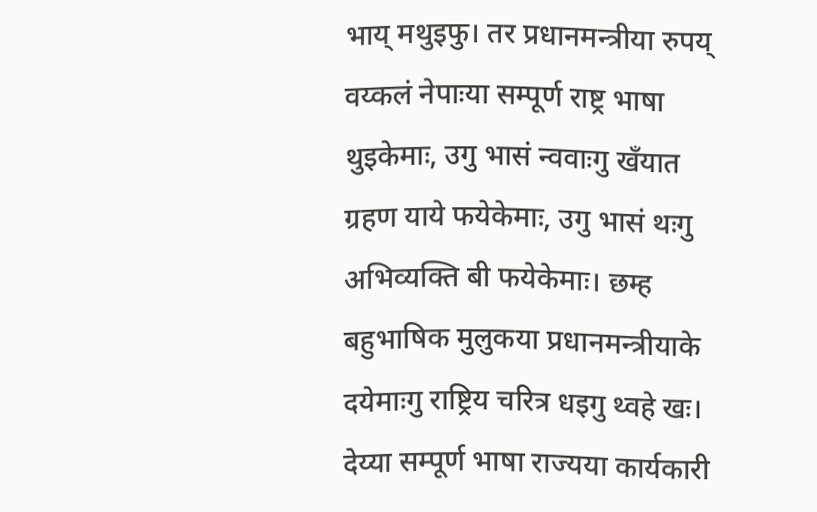भाय् मथुइफु। तर प्रधानमन्त्रीया रुपय् वय्कलं नेपाःया सम्पूर्ण राष्ट्र भाषा थुइकेमाः, उगु भासं न्ववाःगु खँयात ग्रहण याये फयेकेमाः, उगु भासं थःगु अभिव्यक्ति बी फयेकेमाः। छम्ह बहुभाषिक मुलुकया प्रधानमन्त्रीयाके दयेमाःगु राष्ट्रिय चरित्र धइगु थ्वहे खः। देय्या सम्पूर्ण भाषा राज्यया कार्यकारी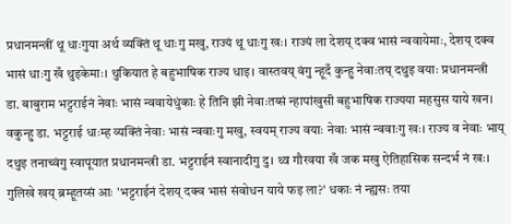प्रधानमन्त्रीं थू धाःगुया अर्थ व्यक्तिं थू धाःगु मखु, राज्यं थू धाःगु खः। राज्यं ला देशय् दक्व भासं न्ववायेमाः, देशय् दक्व भासं धाःगु खँ थुइकेमाः। थुकियात हे बहुभाषिक राज्य धाइ। वास्तवय् वंगु न्हूदँ कुन्हु नेवाःतय् दथुइ वयाः प्रधानमन्त्री डा. बाबुराम भट्टराईनं नेवाः भासं न्ववायेधुंकाः हे तिनि झी नेवाःतय्सं न्हापांखुसी बहुभाषिक राज्यया महसुस याये खन। वकुन्हु डा. भट्टराई धाःम्ह व्यक्तिं नेवाः भासं न्ववाःगु मखु, स्वयम् राज्य वयाः नेवाः भासं न्ववाःगु खः। राज्य व नेवाः भाय् दथुइ तनाच्वंगु स्वापूयात प्रधानमन्त्री डा. भट्टराईनं स्वानादीगु दु। थ्व गौरवया खँ जक मखु ऐतिहासिक सन्दर्भ नं खः। गुलिखे खय् ब्रम्हूतय्सं आः 'भट्टराईनं देशय् दक्व भासं संवोधन याये फइ ला?' धकाः नं न्ह्यसः तया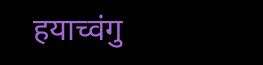हयाच्वंगु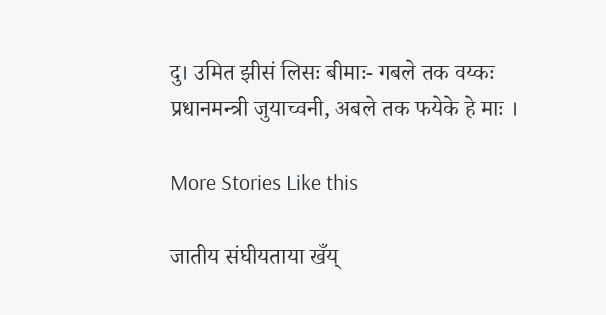दु। उमित झीसं लिसः बीमाः- गबले तक वय्कः प्रधानमन्त्री जुयाच्वनी, अबले तक फयेके हे माः ।

More Stories Like this

जातीय संघीयताया खँय्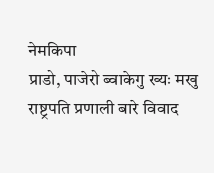नेमकिपा
प्राडो, पाजेरो ब्वाकेगु ख्यः मखु
राष्ट्रपति प्रणाली बारे विवाद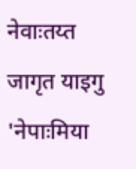नेवाःतय्त जागृत याइगु 'नेपाःमिया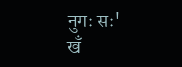नुगः सः'
खँ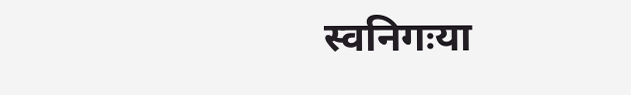स्वनिगःया